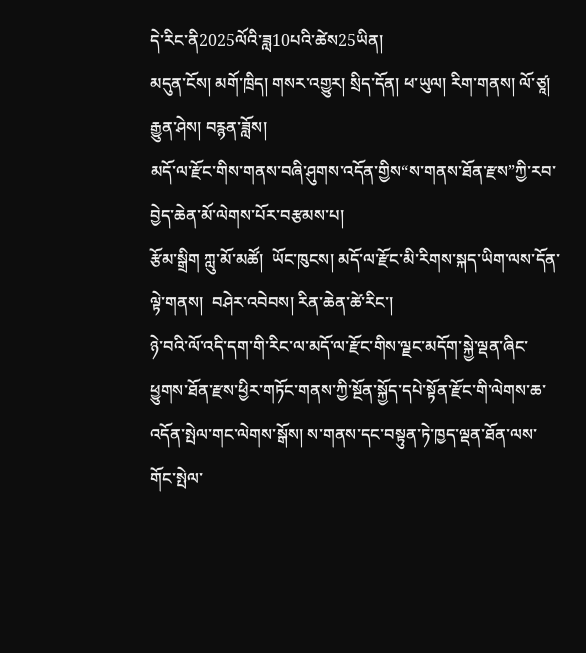དེ་རིང་ནི2025ལོའི་ཟླ10པའི་ཚེས25ཡིན།
མདུན་ངོས། མགོ་ཁྲིད། གསར་འགྱུར། སྲིད་དོན། ཕ་ཡུལ། རིག་གནས། ལོ་ཙཱ། རྒྱུན་ཤེས། བརྙན་ཟློས།
མདོ་ལ་རྫོང་གིས་གནས་བཞི་ཤུགས་འདོན་གྱིས“ས་གནས་ཐོན་རྫས”ཀྱི་རབ་བྱེད་ཆེན་མོ་ལེགས་པོར་བརྩམས་པ།
རྩོམ་སྒྲིག ཀླུ་མོ་མཚོ།  ཡོང་ཁུངས། མདོ་ལ་རྫོང་མི་རིགས་སྐད་ཡིག་ལས་དོན་ལྟེ་གནས།  བཤེར་འབེབས། རིན་ཆེན་ཚེ་རིང་།
ཉེ་བའི་ལོ་འདི་དག་གི་རིང་ལ་མདོ་ལ་རྫོང་གིས་ལྗང་མདོག་སྐྱེ་ལྡན་ཞིང་ཕྱུགས་ཐོན་རྫས་ཕྱིར་གཏོང་གནས་ཀྱི་སྔོན་སྐྱོད་དཔེ་སྟོན་རྫོང་གི་ལེགས་ཆ་འདོན་སྤེལ་གང་ལེགས་སྒོས། ས་གནས་དང་བསྟུན་ཏེ་ཁྱད་ལྡན་ཐོན་ལས་གོང་སྤེལ་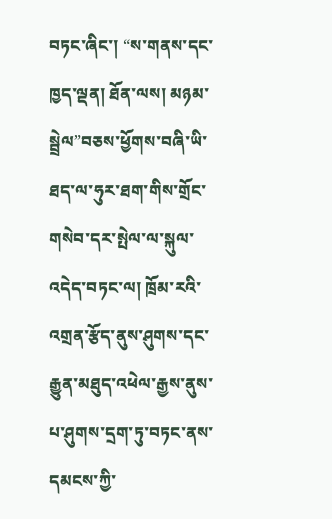བཏང་ཞིང་། “ས་གནས་དང་ཁྱད་ལྡན། ཐོན་ལས། མཉམ་སྦྲེལ”བཅས་ཕྱོགས་བཞི་ཡི་ཐད་ལ་ཧུར་ཐག་གིས་གྲོང་གསེབ་དར་སྤེལ་ལ་སྐུལ་འདེད་བཏང་ལ། ཁྲོམ་རའི་འགྲན་རྩོད་ནུས་ཤུགས་དང་རྒྱུན་མཐུད་འཕེལ་རྒྱས་ནུས་པ་ཤུགས་དྲག་ཏུ་བཏང་ནས་དམངས་ཀྱི་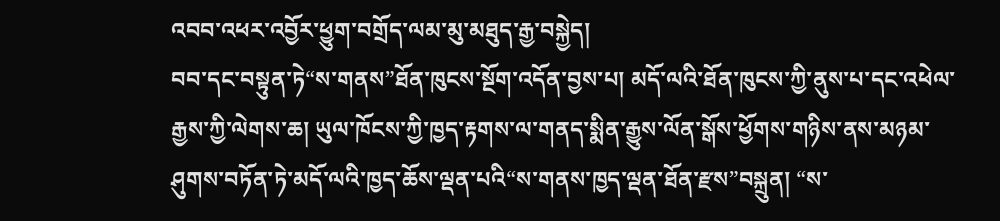འབབ་འཕར་འབྱོར་ཕྱུག་བགྲོད་ལམ་མུ་མཐུད་རྒྱ་བསྐྱེད།
བབ་དང་བསྟུན་ཏེ“ས་གནས”ཐོན་ཁུངས་སྔོག་འདོན་བྱས་པ། མདོ་ལའི་ཐོན་ཁུངས་ཀྱི་ནུས་པ་དང་འཕེལ་རྒྱས་ཀྱི་ལེགས་ཆ། ཡུལ་ཁོངས་ཀྱི་ཁྱད་རྟགས་ལ་གནད་སྨིན་རྒྱུས་ལོན་སྒོས་ཕྱོགས་གཉིས་ནས་མཉམ་ཤུགས་བཏོན་ཏེ་མདོ་ལའི་ཁྱད་ཆོས་ལྡན་པའི“ས་གནས་ཁྱད་ལྡན་ཐོན་རྫས”བསྐྲུན། “ས་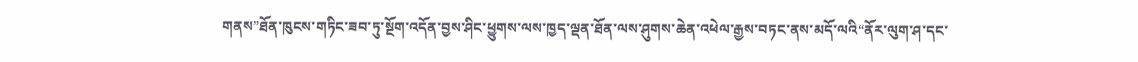གནས”ཐོན་ཁུངས་གཏིང་ཟབ་ཏུ་སྔོག་འདོན་བྱས་ཤིང་ཕྱུགས་ལས་ཁྱད་ལྡན་ཐོན་ལས་ཤུགས་ཆེན་འཕེལ་རྒྱས་བཏང་ནས་མདོ་ལའི“ནོར་ལུག་ཤ་དང་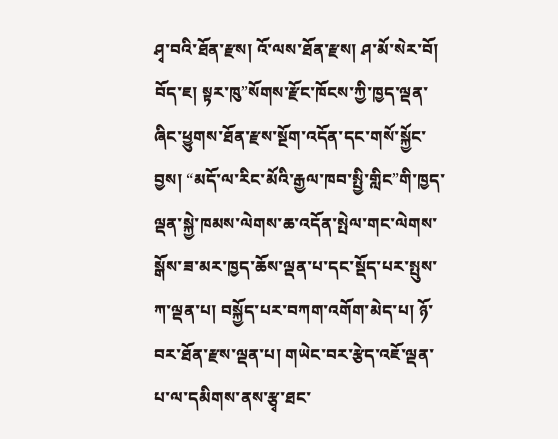ཤྭ་བའི་ཐོན་རྫས། འོ་ལས་ཐོན་རྫས། ཤ་མོ་སེར་བོ། བོད་ཇ། སྟར་ཁུ”སོགས་རྫོང་ཁོངས་ཀྱི་ཁྱད་ལྡན་ཞིང་ཕྱུགས་ཐོན་རྫས་སྔོག་འདོན་དང་གསོ་སྐྱོང་བྱས། “མདོ་ལ་རིང་མོའི་རྒྱལ་ཁབ་སྤྱི་གླིང”གི་ཁྱད་ལྡན་སྐྱེ་ཁམས་ལེགས་ཆ་འདོན་སྤེལ་གང་ལེགས་སྒོས་ཟ་མར་ཁྱད་ཆོས་ལྡན་པ་དང་སྡོད་པར་སྤུས་ཀ་ལྡན་པ། བསྐྱོད་པར་བཀག་འགོག་མེད་པ། ཉོ་བར་ཐོན་རྫས་ལྡན་པ། གཡེང་བར་རྩེད་འཇོ་ལྡན་པ་ལ་དམིགས་ནས་རྩྭ་ཐང་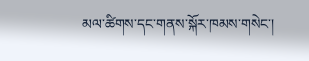མལ་ཚིགས་དང་གནས་སྐོར་ཁམས་གསེང་།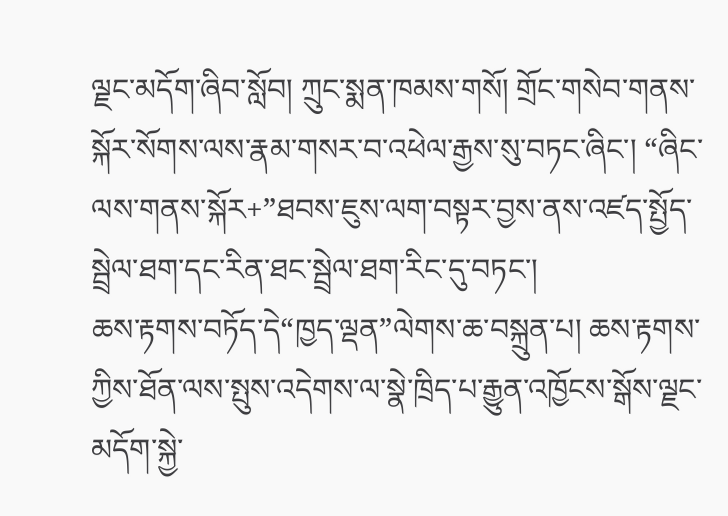ལྗང་མདོག་ཞིབ་སློབ། ཀྲུང་སྨན་ཁམས་གསོ། གྲོང་གསེབ་གནས་སྐོར་སོགས་ལས་རྣམ་གསར་བ་འཕེལ་རྒྱས་སུ་བཏང་ཞིང་། “ཞིང་ལས་གནས་སྐོར+”ཐབས་ཇུས་ལག་བསྟར་བྱས་ནས་འཛད་སྤྱོད་སྦྲེལ་ཐག་དང་རིན་ཐང་སྦྲེལ་ཐག་རིང་དུ་བཏང་།
ཆས་རྟགས་བཏོད་དེ“ཁྱད་ལྡན”ལེགས་ཆ་བསྐྲུན་པ། ཆས་རྟགས་ཀྱིས་ཐོན་ལས་སྤུས་འདེགས་ལ་སྣེ་ཁྲིད་པ་རྒྱུན་འཁྱོངས་སྒོས་ལྗང་མདོག་སྐྱེ་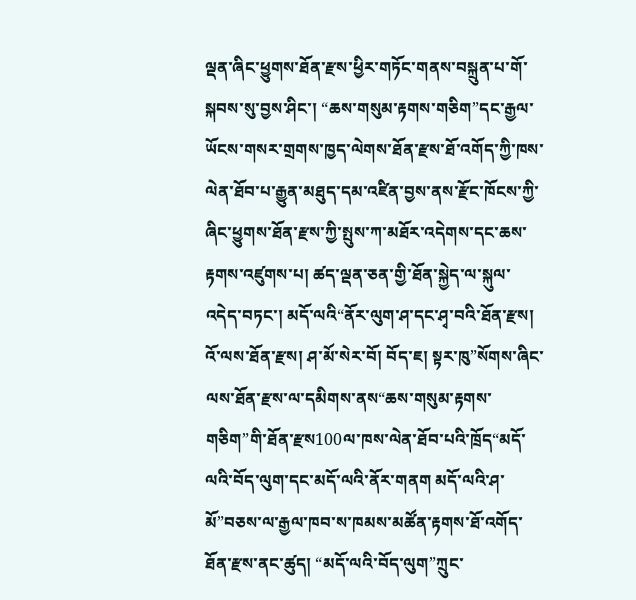ལྡན་ཞིང་ཕྱུགས་ཐོན་རྫས་ཕྱིར་གཏོང་གནས་བསྐྲུན་པ་གོ་སྐབས་སུ་བྱས་ཤིང་། “ཆས་གསུམ་རྟགས་གཅིག”དང་རྒྱལ་ཡོངས་གསར་གྲགས་ཁྱད་ལེགས་ཐོན་རྫས་ཐོ་འགོད་ཀྱི་ཁས་ལེན་ཐོབ་པ་རྒྱུན་མཐུད་དམ་འཛིན་བྱས་ནས་རྫོང་ཁོངས་ཀྱི་ཞིང་ཕྱུགས་ཐོན་རྫས་ཀྱི་སྤུས་ཀ་མཐོར་འདེགས་དང་ཆས་རྟགས་འཛུགས་པ། ཚད་ལྡན་ཅན་གྱི་ཐོན་སྐྱེད་ལ་སྐུལ་འདེད་བཏང་། མདོ་ལའི“ནོར་ལུག་ཤ་དང་ཤྭ་བའི་ཐོན་རྫས། འོ་ལས་ཐོན་རྫས། ཤ་མོ་སེར་བོ། བོད་ཇ། སྟར་ཁུ”སོགས་ཞིང་ལས་ཐོན་རྫས་ལ་དམིགས་ནས“ཆས་གསུམ་རྟགས་གཅིག”གི་ཐོན་རྫས100ལ་ཁས་ལེན་ཐོབ་པའི་ཁྲོད“མདོ་ལའི་བོད་ལུག་དང་མདོ་ལའི་ནོར་གནག མདོ་ལའི་ཤ་མོ”བཅས་ལ་རྒྱལ་ཁབ་ས་ཁམས་མཚོན་རྟགས་ཐོ་འགོད་ཐོན་རྫས་ནང་ཚུད། “མདོ་ལའི་བོད་ལུག”ཀྲུང་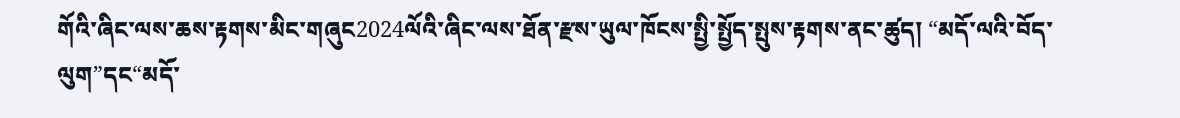གོའི་ཞིང་ལས་ཆས་རྟགས་མིང་གཞུང2024ལོའི་ཞིང་ལས་ཐོན་རྫས་ཡུལ་ཁོངས་སྤྱི་སྤྱོད་སྤུས་རྟགས་ནང་ཚུད། “མདོ་ལའི་བོད་ལུག”དང“མདོ་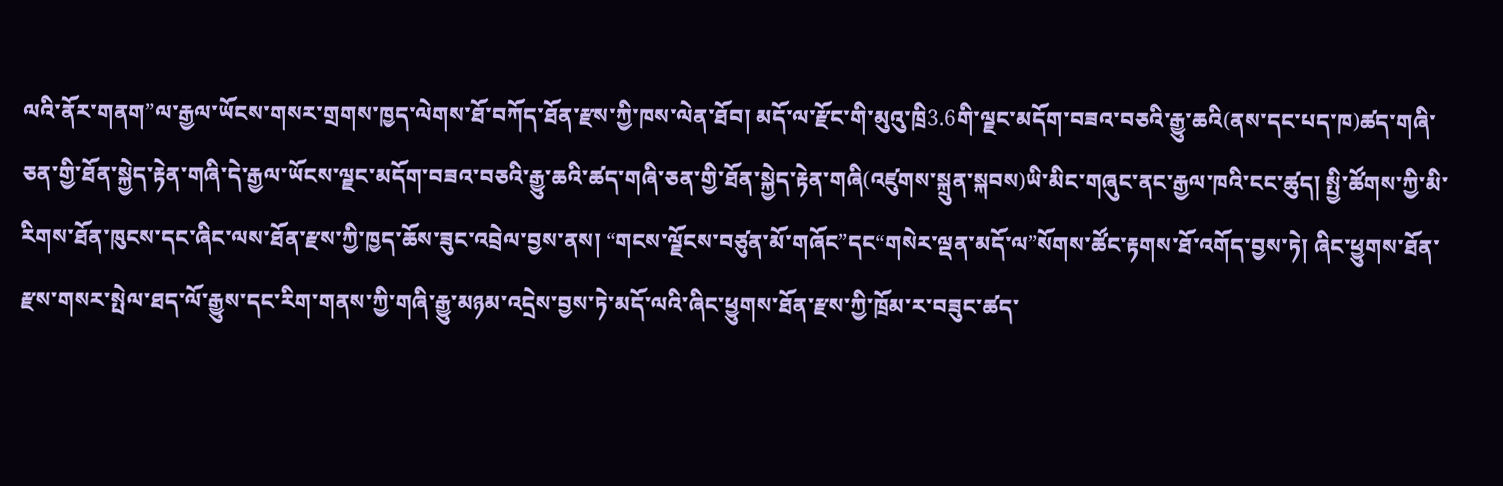ལའི་ནོར་གནག”ལ་རྒྱལ་ཡོངས་གསར་གྲགས་ཁྱད་ལེགས་ཐོ་བཀོད་ཐོན་རྫས་ཀྱི་ཁས་ལེན་ཐོབ། མདོ་ལ་རྫོང་གི་མུའུ་ཁྲི3.6གི་ལྗང་མདོག་བཟའ་བཅའི་རྒྱུ་ཆའི(ནས་དང་པད་ཁ)ཚད་གཞི་ཅན་གྱི་ཐོན་སྐྱེད་རྟེན་གཞི་དེ་རྒྱལ་ཡོངས་ལྗང་མདོག་བཟའ་བཅའི་རྒྱུ་ཆའི་ཚད་གཞི་ཅན་གྱི་ཐོན་སྐྱེད་རྟེན་གཞི(འཛུགས་སྐྲུན་སྐབས)ཡི་མིང་གཞུང་ནང་རྒྱལ་ཁའི་ངང་ཚུད། སྤྱི་ཚོགས་ཀྱི་མི་རིགས་ཐོན་ཁུངས་དང་ཞིང་ལས་ཐོན་རྫས་ཀྱི་ཁྱད་ཆོས་ཟུང་འབྲེལ་བྱས་ནས། “གངས་ལྗོངས་བཙུན་མོ་གཞོང”དང“གསེར་ལྡན་མདོ་ལ”སོགས་ཚོང་རྟགས་ཐོ་འགོད་བྱས་ཏེ། ཞིང་ཕྱུགས་ཐོན་རྫས་གསར་སྤེལ་ཐད་ལོ་རྒྱུས་དང་རིག་གནས་ཀྱི་གཞི་རྒྱུ་མཉམ་འདྲེས་བྱས་ཏེ་མདོ་ལའི་ཞིང་ཕྱུགས་ཐོན་རྫས་ཀྱི་ཁྲོམ་ར་བཟུང་ཚད་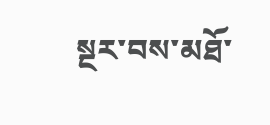སྔར་བས་མཐོ་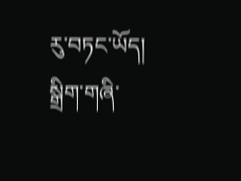རུ་བཏང་ཡོད།
སྒྲིག་གཞི་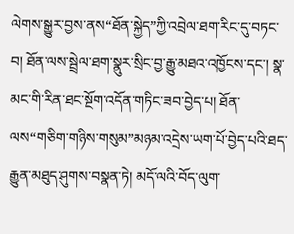ལེགས་སྒྱུར་བྱས་ནས“ཐོན་སྐྱེད”ཀྱི་འབྲེལ་ཐག་རིང་དུ་བཏང་བ། ཐོན་ལས་སྦྲེལ་ཐག་སྣུར་སྲིང་བྱ་རྒྱུ་མཐའ་འཁྱོངས་དང་། སྣ་མང་གི་རིན་ཐང་སྔོག་འདོན་གཏིང་ཟབ་བྱེད་པ། ཐོན་ལས“གཅིག་གཉིས་གསུམ”མཉམ་འདྲེས་ཡག་པོ་བྱེད་པའི་ཐད་རྒྱུན་མཐུད་ཤུགས་བསྣན་ཏེ། མདོ་ལའི་བོད་ལུག་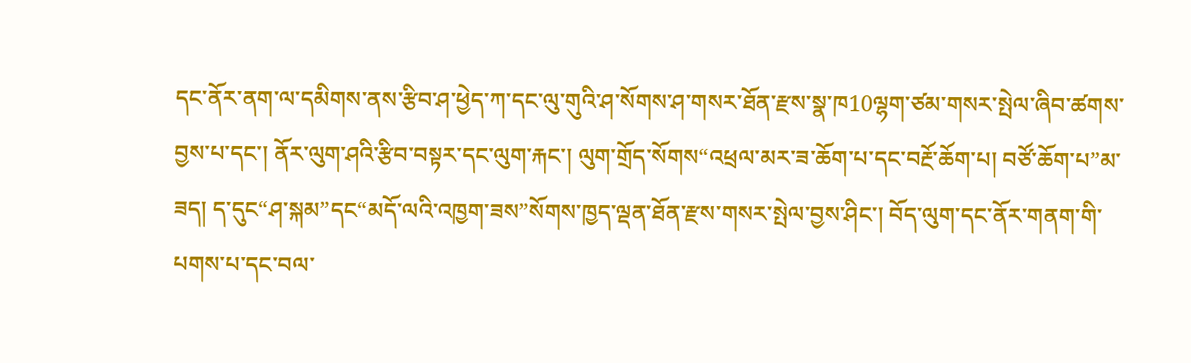དང་ནོར་ནག་ལ་དམིགས་ནས་རྩིབ་ཤ་ཕྱེད་ཀ་དང་ལུ་གུའི་ཤ་སོགས་ཤ་གསར་ཐོན་རྫས་སྣ་ཁ10ལྷག་ཙམ་གསར་སྤེལ་ཞིབ་ཚགས་བྱས་པ་དང་། ནོར་ལུག་ཤའི་རྩིབ་བསྟར་དང་ལུག་རྐང་། ལུག་གྲོད་སོགས“འཕྲལ་མར་ཟ་ཆོག་པ་དང་བརྔོ་ཆོག་པ། བཙོ་ཆོག་པ”མ་ཟད། ད་དུང“ཤ་སྐམ”དང“མདོ་ལའི་འཁྱག་ཟས”སོགས་ཁྱད་ལྡན་ཐོན་རྫས་གསར་སྤེལ་བྱས་ཤིང་། བོད་ལུག་དང་ནོར་གནག་གི་པགས་པ་དང་བལ་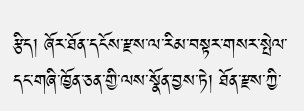རྩིད། ཞོར་ཐོན་དངོས་རྫས་ལ་རིམ་བསྟར་གསར་སྤེལ་དང་གཞི་ཁྱོན་ཅན་གྱི་ལས་སྣོན་བྱས་ཏེ། ཐོན་རྫས་ཀྱི་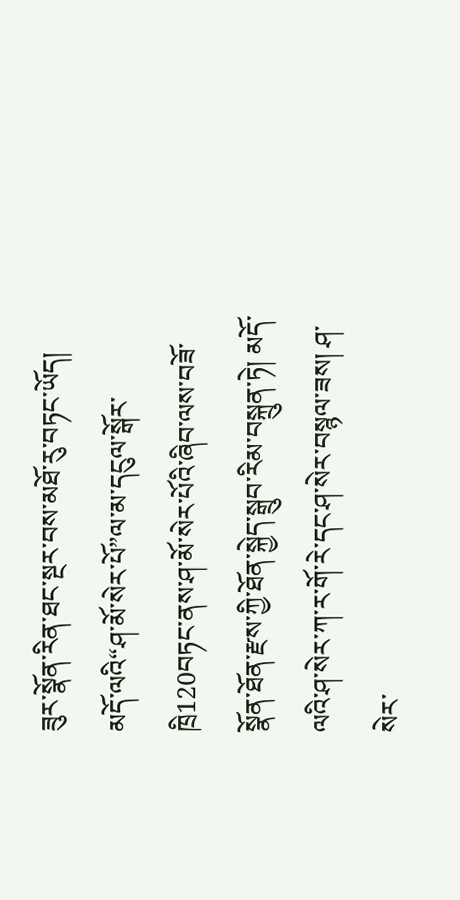ཟུར་སྣོན་རིན་ཐང་སྔར་བས་མཐོ་རུ་བཏང་ཡོད། མདོ་ལའི“ཤ་མོ་སེར་པོ”ལ་མ་དངུལ་སྒོར་ཁྲི120བཏང་ནས་ཤ་མོ་སེར་པོའི་ཞིབ་ལས་བཟོ་སྣོན་ཐོན་རྫས་ཀྱི་ཐོན་སྐྱེད་སྒྲུབ་རིམ་བསྐྲུན་ཏེ། མདོ་ལའི་ཤ་སེར་ཀ་ར་གོ་རེ་དང་ཤ་སེར་བསྙལ་ཟས། ཤ་སེར་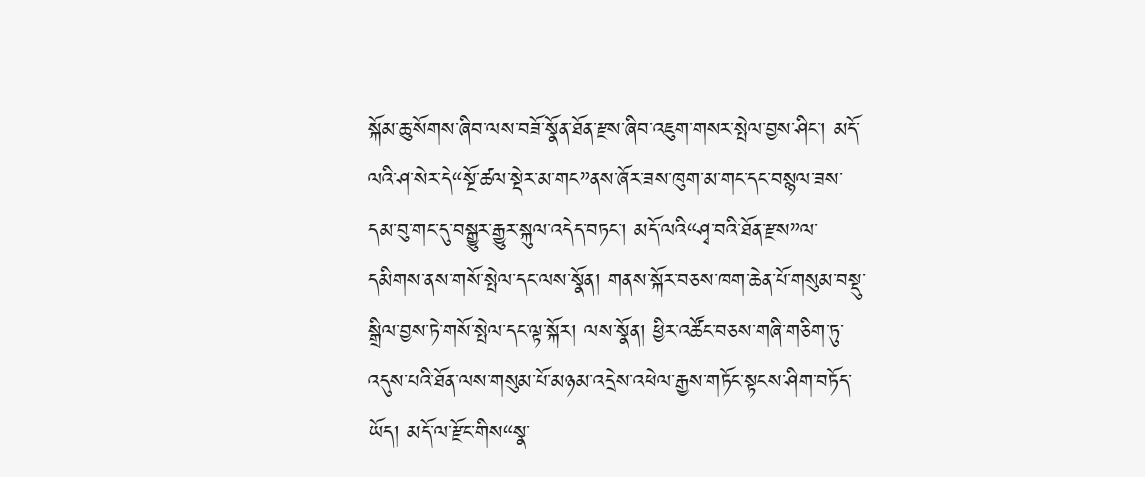སྐོམ་ཆུ་སོགས་ཞིབ་ལས་བཟོ་སྣོན་ཐོན་རྫས་ཞིབ་འཇུག་གསར་སྤེལ་བྱས་ཤིང་། མདོ་ལའི་ཤ་སེར་དེ“སྔོ་ཚལ་སྡེར་མ་གང”ནས་ཞོར་ཟས་ཁུག་མ་གང་དང་བསྙལ་ཟས་དམ་བུ་གང་དུ་བསྒྱུར་རྒྱུར་སྐུལ་འདེད་བཏང་། མདོ་ལའི“ཤྭ་བའི་ཐོན་རྫས”ལ་དམིགས་ནས་གསོ་སྤེལ་དང་ལས་སྣོན། གནས་སྐོར་བཅས་ཁག་ཆེན་པོ་གསུམ་བསྡུ་སྒྲིལ་བྱས་ཏེ་གསོ་སྤེལ་དང་ལྟ་སྐོར། ལས་སྣོན། ཕྱིར་འཚོང་བཅས་གཞི་གཅིག་ཏུ་འདུས་པའི་ཐོན་ལས་གསུམ་པོ་མཉམ་འདྲེས་འཕེལ་རྒྱས་གཏོང་སྟངས་ཤིག་བཏོད་ཡོད། མདོ་ལ་རྫོང་གིས“སྣ་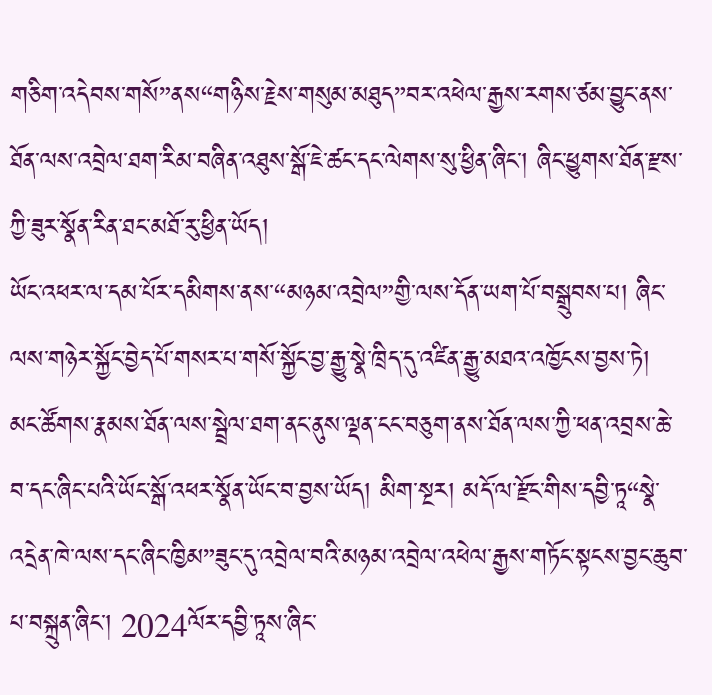གཅིག་འདེབས་གསོ”ནས“གཉིས་རྗེས་གསུམ་མཐུད”བར་འཕེལ་རྒྱས་རགས་ཙམ་བྱུང་ནས་ཐོན་ལས་འབྲེལ་ཐག་རིམ་བཞིན་འཐུས་སྒོ་ཇེ་ཚང་དང་ལེགས་སུ་ཕྱིན་ཞིང་། ཞིང་ཕྱུགས་ཐོན་རྫས་ཀྱི་ཟུར་སྣོན་རིན་ཐང་མཐོ་རུ་ཕྱིན་ཡོད།
ཡོང་འཕར་ལ་དམ་པོར་དམིགས་ནས་“མཉམ་འབྲེལ”གྱི་ལས་དོན་ཡག་པོ་བསྒྲུབས་པ། ཞིང་ལས་གཉེར་སྐྱོང་བྱེད་པོ་གསར་པ་གསོ་སྐྱོང་བྱ་རྒྱུ་སྣེ་ཁྲིད་དུ་འཛིན་རྒྱུ་མཐའ་འཁྱོངས་བྱས་ཏེ། མང་ཚོགས་རྣམས་ཐོན་ལས་སྦྲེལ་ཐག་ནང་ནུས་ལྡན་ངང་བཅུག་ནས་ཐོན་ལས་ཀྱི་ཕན་འབྲས་ཆེ་བ་དང་ཞིང་པའི་ཡོང་སྒོ་འཕར་སྣོན་ཡོང་བ་བྱས་ཡོད། མིག་སྔར། མདོ་ལ་རྫོང་གིས་དབྱི་ཏཱ“སྣེ་འདྲེན་ཁེ་ལས་དང་ཞིང་ཁྱིམ”ཟུང་དུ་འབྲེལ་བའི་མཉམ་འབྲེལ་འཕེལ་རྒྱས་གཏོང་སྟངས་བྱང་ཆུབ་པ་བསྐྲུན་ཞིང་། 2024ལོར་དབྱི་ཏཱས་ཞིང་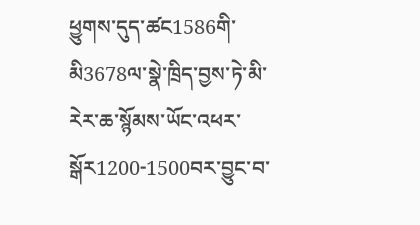ཕྱུགས་དུད་ཚང1586གི་མི3678ལ་སྣེ་ཁྲིད་བྱས་ཏེ་མི་རེར་ཆ་སྙོམས་ཡོང་འཕར་སྒོར1200-1500བར་བྱུང་བ་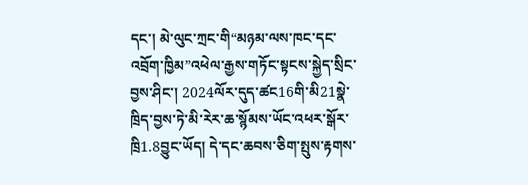དང་། མེ་ལུང་ཀྲང་གི“མཉམ་ལས་ཁང་དང་འབྲོག་ཁྱིམ”འཕེལ་རྒྱས་གཏོང་སྟངས་སྐྱེད་སྲིང་བྱས་ཤིང་། 2024ལོར་དུད་ཚང16གི་མི21སྣེ་ཁྲིད་བྱས་ཏེ་མི་རེར་ཆ་སྙོམས་ཡོང་འཕར་སྒོར་ཁྲི1.8བྱུང་ཡོད། དེ་དང་ཆབས་ཅིག་སྤུས་རྟགས་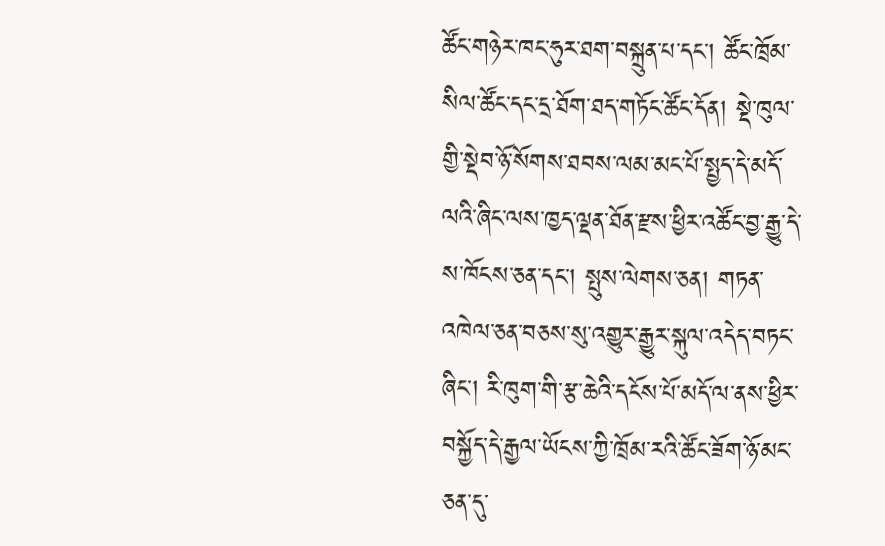ཚོང་གཉེར་ཁང་ཧུར་ཐག་བསྐྲུན་པ་དང་། ཚོང་ཁྲོམ་སིལ་ཚོང་དང་དྲ་ཐོག་ཐད་གཏོང་ཚོང་དོན། སྡེ་ཁུལ་གྱི་སྡེབ་ཉོ་སོགས་ཐབས་ལམ་མང་པོ་སྤྱད་དེ་མདོ་ལའི་ཞིང་ལས་ཁྱད་ལྡན་ཐོན་རྫས་ཕྱིར་འཚོང་བྱ་རྒྱུ་དེ་ས་ཁོངས་ཅན་དང་། སྤུས་ལེགས་ཅན། གཏན་འཁེལ་ཅན་བཅས་སུ་འགྱུར་རྒྱུར་སྐུལ་འདེད་བཏང་ཞིང་། རི་ཁུག་གི་རྩ་ཆེའི་དངོས་པོ་མདོ་ལ་ནས་ཕྱིར་བསྐྱོད་དེ་རྒྱལ་ཡོངས་ཀྱི་ཁྲོམ་རའི་ཚོང་ཟོག་ཉོ་མང་ཅན་དུ་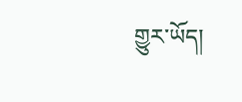གྱུར་ཡོད།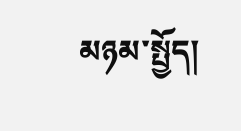མཉམ་སྤྱོད།